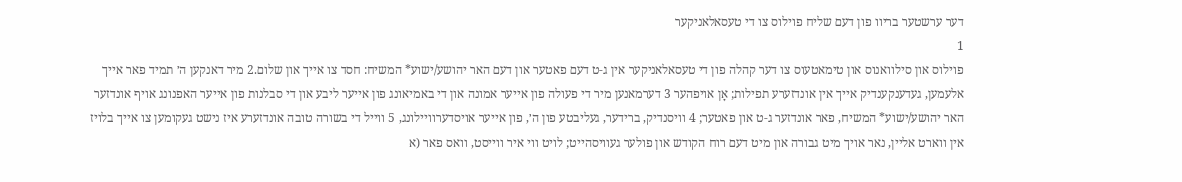דער ערשטער בריוו פון דעם שליח פוילוס צו די טעסאלאניקער
1
פוילוס און סילוואנוס און טימאטעוס צו דער קהלה פון די טעסאלאניקער אין ג‑ט דעם פאטער און דעם האר יהושע/ישוע* המשיח: חסד צו אייך און שלום.2 מיר דאנקען ה׳ תמיד פאר אייך אלעמען, געדענקענדיק אייך אין אונדזערע תפילות; אָן אויפהער 3 דערמאנען מיר די פעולה פון אייער אמונה און די באמיאונג פון אייער ליבע און די סבלנות פון אייער האפנונג אויף אונדזער האר יהושע/ישוע* המשיח, פאר אונדזער ג‑ט און פאטער; 4 וויסנדיק, ברידער, געליבטע פון ה׳, פון אייער אויסדערוויילונג, 5 ווייל די בשורה טובה אונדזערע איז נישט געקומען צו אייך בלויז אין ווארט אליין, נאר אויך מיט גבורה און מיט דעם רוח הקודש און פולער געוויסהייט; לויט ווי איר ווייסט, וואס פאר (א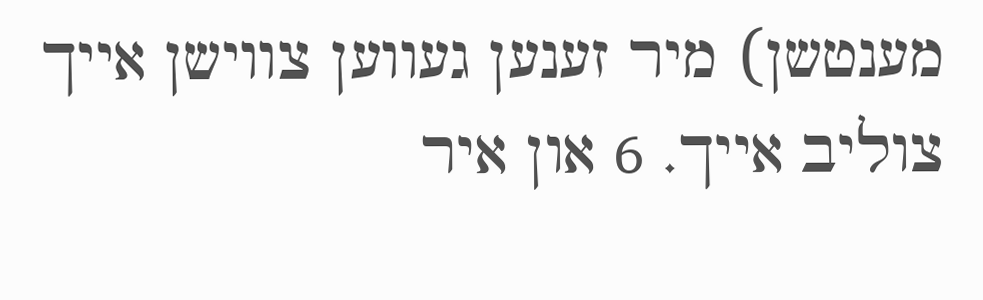מענטשן) מיר זענען געווען צווישן אייך צוליב אייך. 6 און איר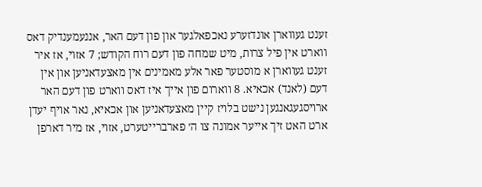זענט געווארן אונדזערע נאכפאלגער און פון דעם האר, אננעמענדיק דאס ווארט אין פיל צרות, מיט שמחה פון דעם רוח הקודש; 7 אזוי, אז איר זענט געווארן א מוסטער פאר אלע מאמינים אין מאצעדאניען און אין דעם (לאנד) אכאיא. 8 ווארום פון אייך איז דאס ווארט פון דעם האר ארויסגעגאנגען נישט בלויז קיין מאצעדאניען און אכאיא, נאר אויף יעדן ארט האט זיך אייער אמונה צו ה׳ פארברייטערט, אזוי, אז מיר דארפן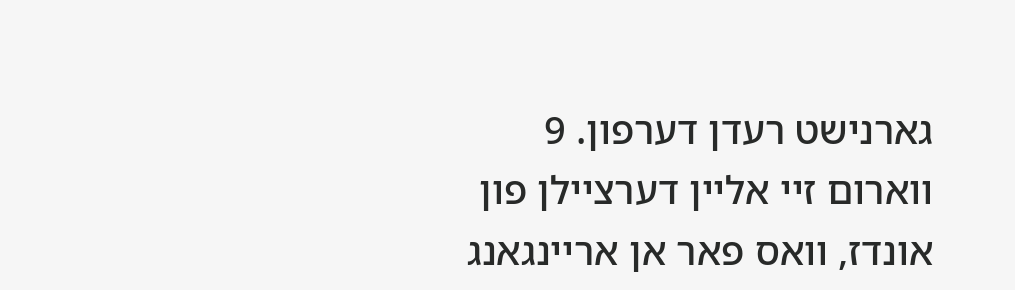גארנישט רעדן דערפון. 9 ווארום זיי אליין דערציילן פון אונדז, וואס פאר אן אריינגאנג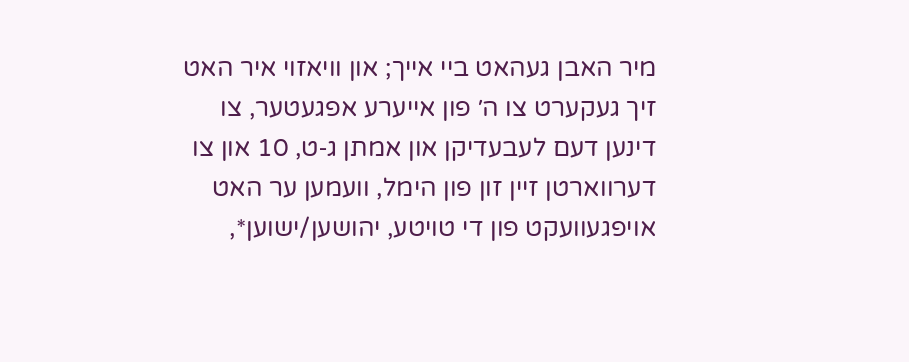מיר האבן געהאט ביי אייך; און וויאזוי איר האט זיך געקערט צו ה׳ פון אייערע אפגעטער, צו דינען דעם לעבעדיקן און אמתן ג‑ט, 10 און צו דערווארטן זיין זון פון הימל, וועמען ער האט אויפגעוועקט פון די טויטע, יהושען/ישוען*,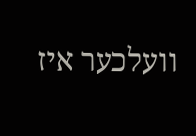וועלכער איז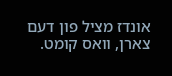אונדז מציל פון דעם צארן, וואס קומט.